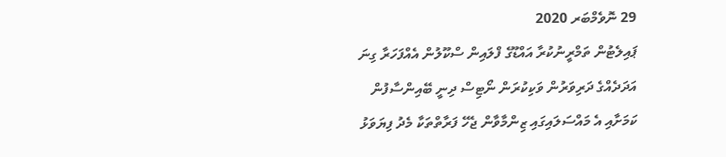29 ނޮވެމްބަރ 2020
ޕައިލެޓުން ތަމްރީނުކުރާ އައްޑޫގެ ފްލައިން ސްކޫލުން އެއްފަހަރާ ގިނަ އަދަދެއްގެ ދަރިވަރުން ވަކިކުރަން ނޯޓިސް ދިނީ ބޭއިންސާފުން ކަމަށާއި އެ މައްސަލައިގައި ޒިންމާވާން ޖެހޭ ފަރާތްތަކާ މެދު ފިޔަވަޅު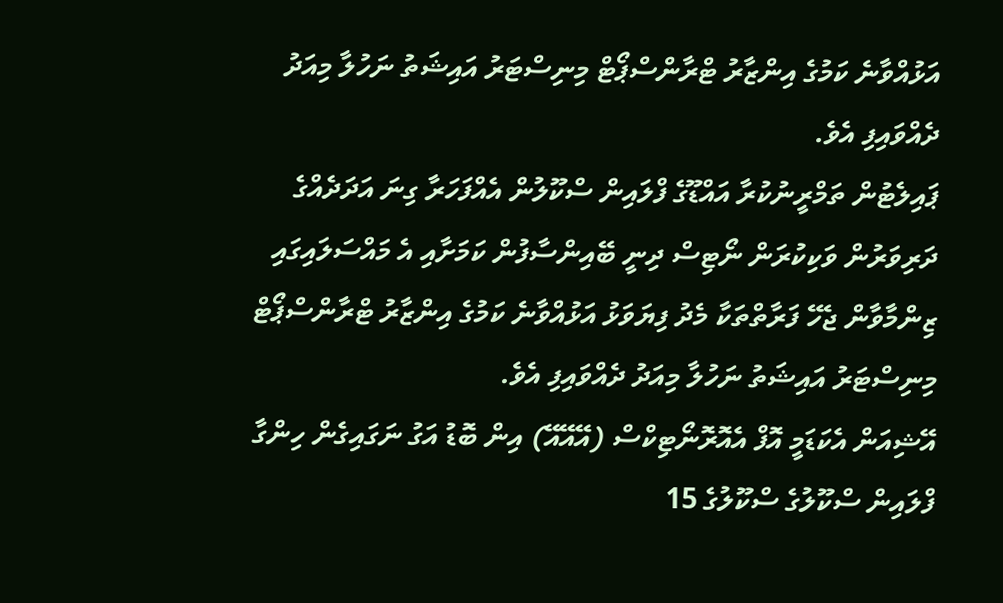އަޅުއްވާނެ ކަމުގެ އިންޒާރު ޓްރާންސްޕޯޓް މިނިސްޓަރު އައިޝަތު ނަހުލާ މިއަދު ދެއްވައިފި އެވެ.
ޕައިލެޓުން ތަމްރީނުކުރާ އައްޑޫގެ ފްލައިން ސްކޫލުން އެއްފަހަރާ ގިނަ އަދަދެއްގެ ދަރިވަރުން ވަކިކުރަން ނޯޓިސް ދިނީ ބޭއިންސާފުން ކަމަށާއި އެ މައްސަލައިގައި ޒިންމާވާން ޖެހޭ ފަރާތްތަކާ މެދު ފިޔަވަޅު އަޅުއްވާނެ ކަމުގެ އިންޒާރު ޓްރާންސްޕޯޓް މިނިސްޓަރު އައިޝަތު ނަހުލާ މިއަދު ދެއްވައިފި އެވެ.
އޭޝިއަން އެކަޑަމީ އޮފް އެއޮރޮނޯޓިކްސް (އޭއޭއޭ) އިން ބޮޑު އަގު ނަގައިގެން ހިންގާ ފްލައިން ސްކޫލުގެ ސްކޫލުގެ 15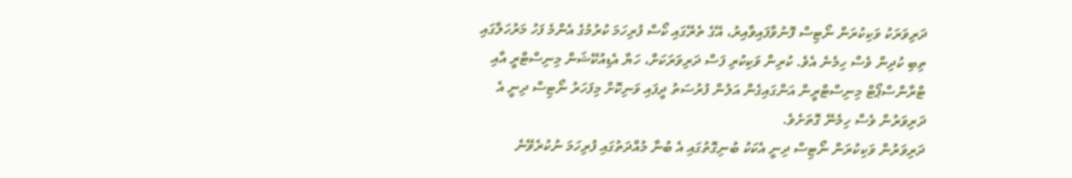ދަރިވަރަކު ވަކިކުރަން ނޯޓިސް ފޮނުވާފައިވާއިރު، އޭގެ ތެރޭގައި ކޯސް ފުރިހަމަ ކުރުމުގެ އެންމެ ފަހު މަރުހަލާގައި ތިބި ކުދިން ވެސް ހިމެނެ އެވެ. ކުރިން ވަކިކުރި ފަސް ދަރިވަރަކަށް، ހަޔާ އެޑިއުކޭޝަން މިނިސްޓްރީ އާއި ޓްރާންސްޕޯޓް މިނިސްޓްރީން އަންގައިގެން އަލުން ފުރުސަތު ދީފައި ވަނިކޮށް މިފަހަރު ނޯޓިސް ދިނީ އެ ދަރިވަރުން ވެސް ހިމެނޭ ގޮތަށެވެ.
ދަރިވަރުން ވަކިކުރަން ނޯޓިސް ދިނީ އެކަކު ބުނިގޮތުގައި އެ ބުނާ މުއްދަތުގައި ފުރިހަމަ ނުކުރެވޭނެ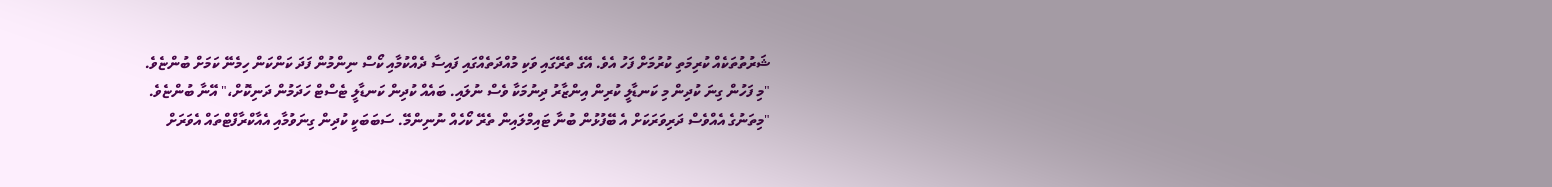ޝަރުތުތަކެއް ކުރިމަތި ކުރުމަށް ފަހު އެވެ. އޭގެ ތެރޭގައި ވަކި މުއްދަތެއްގައި ފައިސާ ދެއްކުމާއި ކޯސް ނިންމުން ފަދަ ކަންކަން ހިމެނޭ ކަމަށް ބުންޏެވެ.
"މި ފަހުން ގިނަ ކުދިން މި ކަނޑާލީ ކުރިން އިންޒާރު ދިނުމަކާ ވެސް ނުލައި. ބައެއް ކުދިން ކަނޑާލީ ޓެސްޓް ހަދަމުން ދަނިކޮށް،" އޭނާ ބުންޏެވެ.
"މިތަނުގެ އެއްވެސް ދަރިވަރަކަށް އެ ބޭފުޅުން ބުނާ ޓައިމްލައިން ތެރޭ ކޯހެއް ނުނިންމޭ. ސަބަބަކީ ކުދިން ގިނަވުމާއި އެއާކްރާފްޓްތައް އެވަރަށް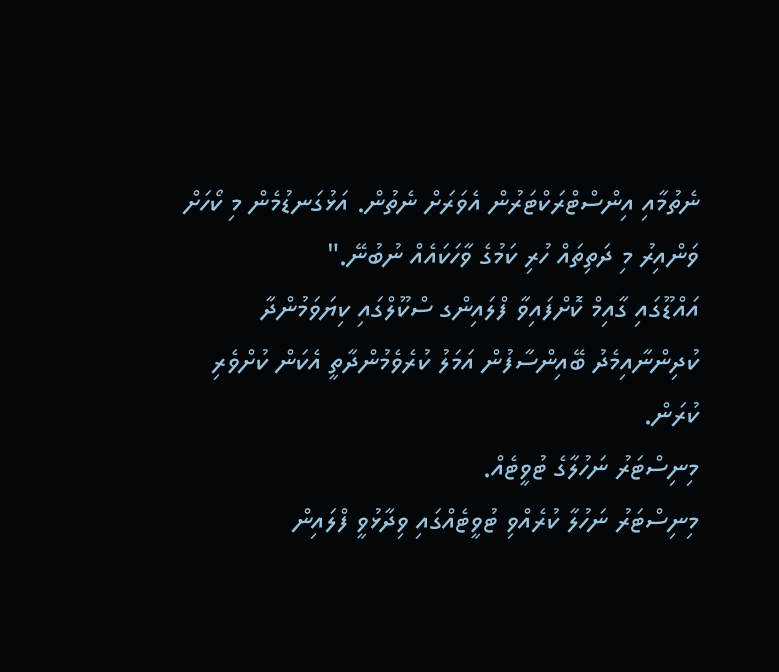ނެތުމާއި އިންސްޓްރަކްޓަރުން އެވަރަށް ނެތުން. އަޅުގަނޑުމެން މި ކޯހަށް ވަންއިރު މި ދަތިތައް ހުރި ކަމުގެ ވާހަކައެއް ނުބުނޭ."
އައްޑޫގައި ގާއިމް ކޮށްފައިވާ ފްލައިންގ ސްކޫލްގައި ކިޔަވަމުންދާ ކުދިންނާއިމެދު ބޭއިންސާފުން އަމަލު ކުރެވެމުންދާތީ އެކަން ކުށްވެރި ކުރަން.
މިނިސްޓަރު ނަހުލާގެ ޓުވީޓެއް.
މިނިސްޓަރު ނަހުލާ ކުރެއްވި ޓުވީޓެއްގައި ވިދާޅުވީ ފްލައިން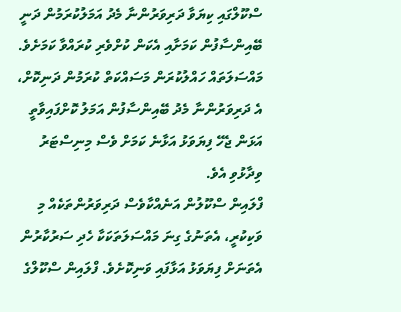ސްކޫލްގައި ކިޔަވާ ދަރިވަރުންނާ މެދު އަމަލުކުރަމުން ދަނީ ބޭއިންސާފުން ކަމަށާއި އެކަން ކުށްވެރި ކުރައްވާ ކަމަށެވެ. މައްސަލަތައް ހައްލުކުރަން މަސައްކަތް ކުރަމުން ދަނިކޮށް، އެ ދަރިވަރުންނާ މެދު ބޭއިންސާފުން އަމަލު ކޮށްފައިވާތީ އަޅަން ޖެހޭ ފިޔަވަޅު އަޅާނެ ކަމަށް ވެސް މިނިސްޓަރު ވިދާޅުވި އެވެ.
ފްލައިން ސްކޫލުން އަނެއްކާވެސް ދަރިވަރުންތަކެއް މި ވަކިކުރީ، އެތަނުގެ ގިނަ މައްސަލަތަކަކާ ހެދި ސަރުކާރުން އެތަނަށް ފިޔަވަޅު އަޅާފައި ވަނިކޮށެވެ. ފްލައިން ސްކޫލްގެ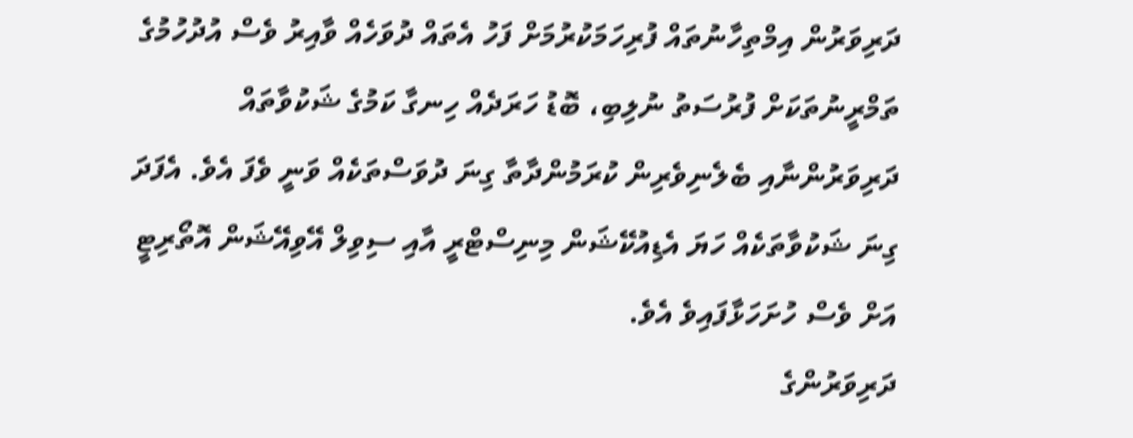ދަރިވަރުން އިމްތިހާނުތައް ފުރިހަމަކުރުމަށް ފަހު އެތައް ދުވަހެއް ވާއިރު ވެސް އުދުހުމުގެ ތަމްރީނުތަކަށް ފުރުސަތު ނުލިބި، ބޮޑު ހަރަދެއް ހިނގާ ކަމުގެ ޝަކުވާތައް ދަރިވަރުންނާއި ބެލެނިވެރިން ކުރަމުންދާތާ ގިނަ ދުވަސްތަކެއް ވަނީ ވެފަ އެވެ. އެފަދަ ގިނަ ޝަކުވާތަކެއް ހަޔަ އެޑިއުކޭޝަން މިނިސްޓްރީ އާއި ސިވިލް އޭވިއޭޝަން އޮތޯރިޓީ އަށް ވެސް ހުށަހަޅާފައިވެ އެވެ.
ދަރިވަރުންގެ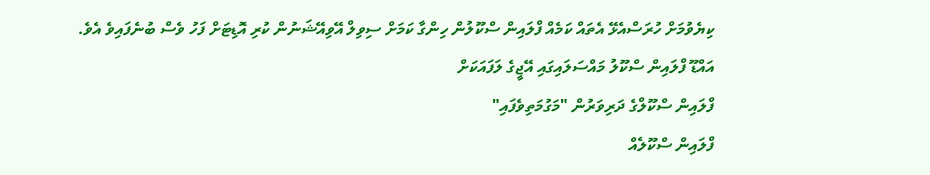ކިޔެވުމަށް ހުރަސްއެޅޭ އެތައް ކަމެއް ފްލައިން ސްކޫލުން ހިންގާ ކަމަށް ސިވިލް އޭވިއޭޝަނުން ކުރި އޮޑިޓަށް ފަހު ވެސް ބުނެފައިވެ އެވެ.
އައްޑޫ ފްލައިން ސްކޫލު މައްސަލައިގައި އޭޖީގެ ލަފައަކަށް
ފްލައިން ސްކޫލްގެ ދަރިވަރުން "މަގުމަތިވެފައި"
ފްލައިން ސްކޫލެއް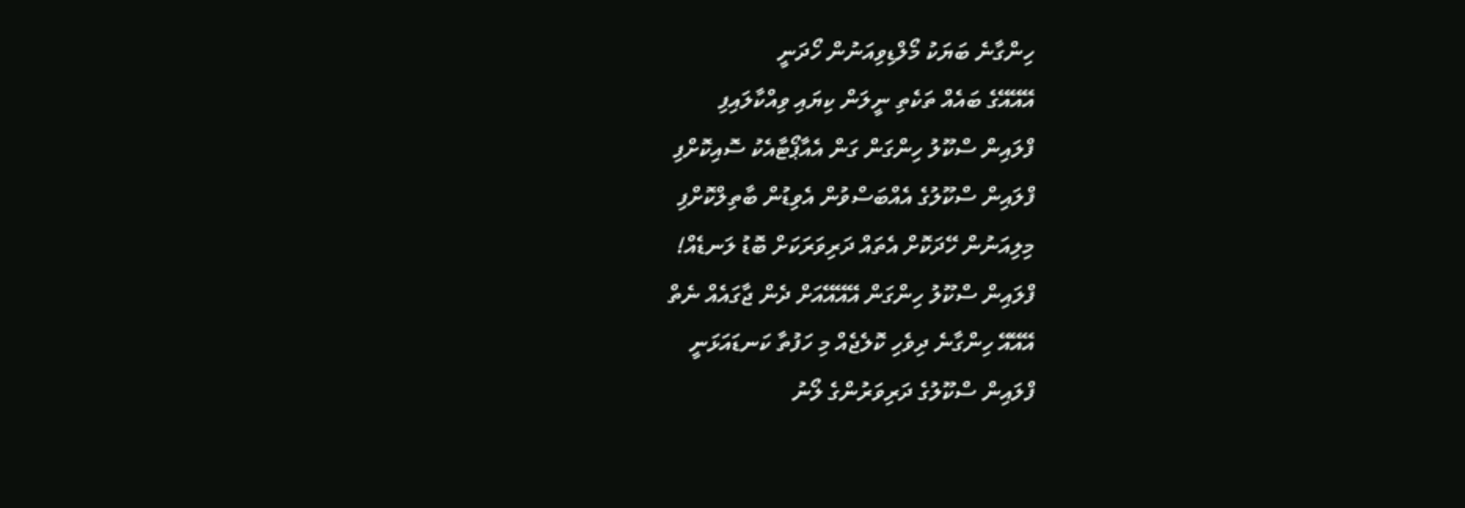ހިންގާނެ ބަޔަކު މޯލްޑިވިއަނުން ހޯދަނީ
އޭއޭއޭގެ ބައެއް ތަކެތި ނީލަން ކިޔައި ވިއްކާލައިފި
ފްލައިން ސްކޫލު ހިންގަން ގަން އެއާޕޯޓާއެކު ސޮއިކޮށްފި
ފްލައިން ސްކޫލުގެ އެއްބަސްވުން އެވިޑުން ބާތިލްކޮށްފި
މިލިއަނުން ހޭދަކޮށް އެތައް ދަރިވަރަކަށް ބޮޑު ލަނޑެއް!
ފްލައިން ސްކޫލު ހިންގަން އޭއޭއޭއަށް ދެން ޖާގައެއް ނެތް
އޭއޭއޭ ހިންގާނެ ދިވެހި ކޮލެޖެއް މި ހަފުތާ ކަނޑައަޅަނީ
ފްލައިން ސްކޫލުގެ ދަރިވަރުންގެ ލޯނު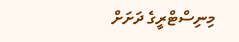މިނިސްޓްރީގެ ދަށަށް